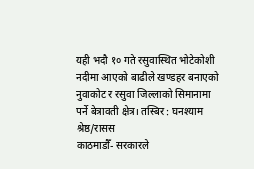यही भदौ १० गते रसुवास्थित भोटेकोशी नदीमा आएको बाढीले खण्डहर बनाएको नुवाकोट र रसुवा जिल्लाको सिमानामा पर्ने बेत्रावती क्षेत्र। तस्बिर : घनश्याम श्रेष्ठ/रासस
काठमाडौँ- सरकारले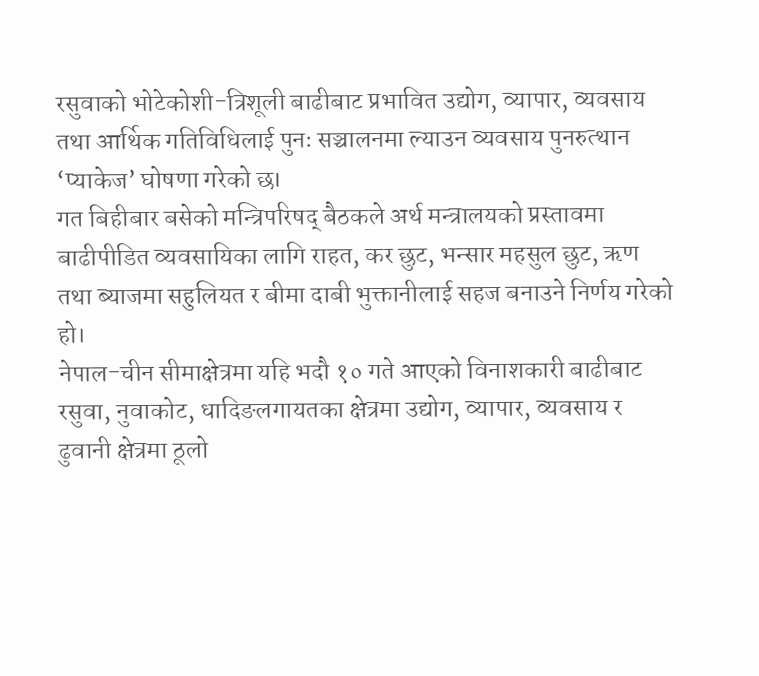रसुवाको भोटेकोशी-त्रिशूली बाढीबाट प्रभावित उद्योग, व्यापार, व्यवसाय तथा आर्थिक गतिविधिलाई पुनः सञ्चालनमा ल्याउन व्यवसाय पुनरुत्थान ‘प्याकेज’ घोषणा गरेको छ।
गत बिहीबार बसेको मन्त्रिपरिषद् बैठकले अर्थ मन्त्रालयको प्रस्तावमा बाढीपीडित व्यवसायिका लागि राहत, कर छुट, भन्सार महसुल छुट, ऋण तथा ब्याजमा सहुलियत र बीमा दाबी भुक्तानीलाई सहज बनाउने निर्णय गरेको हो।
नेपाल-चीन सीमाक्षेत्रमा यहि भदौ १० गते आएको विनाशकारी बाढीबाट रसुवा, नुवाकोट, धादिङलगायतका क्षेत्रमा उद्योग, व्यापार, व्यवसाय र ढुवानी क्षेत्रमा ठूलो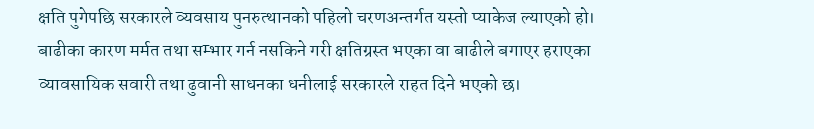क्षति पुगेपछि सरकारले व्यवसाय पुनरुत्थानको पहिलो चरणअन्तर्गत यस्तो प्याकेज ल्याएको हो।
बाढीका कारण मर्मत तथा सम्भार गर्न नसकिने गरी क्षतिग्रस्त भएका वा बाढीले बगाएर हराएका व्यावसायिक सवारी तथा ढुवानी साधनका धनीलाई सरकारले राहत दिने भएको छ।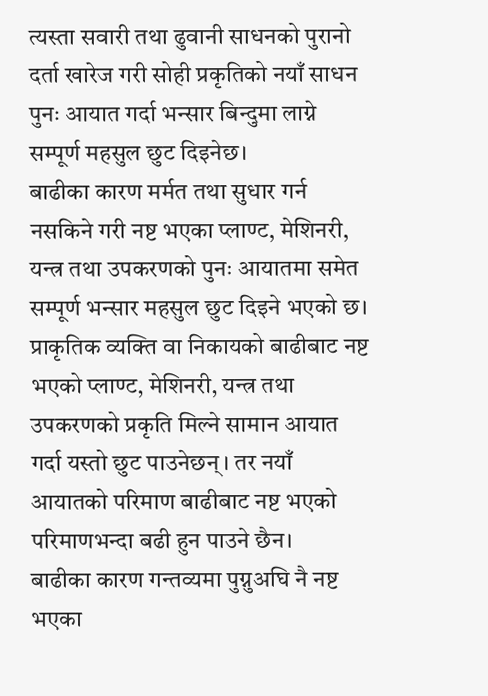त्यस्ता सवारी तथा ढुवानी साधनको पुरानो दर्ता खारेज गरी सोही प्रकृतिको नयाँ साधन पुनः आयात गर्दा भन्सार बिन्दुमा लाग्ने सम्पूर्ण महसुल छुट दिइनेछ।
बाढीका कारण मर्मत तथा सुधार गर्न नसकिने गरी नष्ट भएका प्लाण्ट, मेशिनरी, यन्त्र तथा उपकरणको पुनः आयातमा समेत सम्पूर्ण भन्सार महसुल छुट दिइने भएको छ।
प्राकृतिक व्यक्ति वा निकायको बाढीबाट नष्ट भएको प्लाण्ट, मेशिनरी, यन्त्र तथा उपकरणको प्रकृति मिल्ने सामान आयात गर्दा यस्तो छुट पाउनेछन्। तर नयाँ आयातको परिमाण बाढीबाट नष्ट भएको परिमाणभन्दा बढी हुन पाउने छैन।
बाढीका कारण गन्तव्यमा पुग्नुअघि नै नष्ट भएका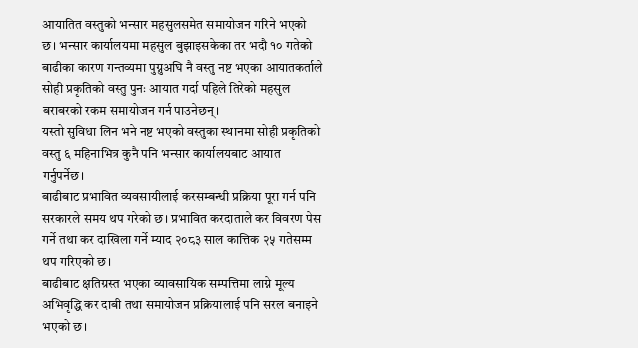आयातित वस्तुको भन्सार महसुलसमेत समायोजन गरिने भएको छ। भन्सार कार्यालयमा महसुल बुझाइसकेका तर भदौ १० गतेको बाढीका कारण गन्तव्यमा पुग्नुअघि नै वस्तु नष्ट भएका आयातकर्ताले सोही प्रकृतिको वस्तु पुनः आयात गर्दा पहिले तिरेको महसुल बराबरको रकम समायोजन गर्न पाउनेछन्।
यस्तो सुविधा लिन भने नष्ट भएको वस्तुका स्थानमा सोही प्रकृतिको वस्तु ६ महिनाभित्र कुनै पनि भन्सार कार्यालयबाट आयात गर्नुपर्नेछ।
बाढीबाट प्रभावित व्यवसायीलाई करसम्बन्धी प्रक्रिया पूरा गर्न पनि सरकारले समय थप गरेको छ। प्रभावित करदाताले कर विवरण पेस गर्ने तथा कर दाखिला गर्ने म्याद २०८३ साल कात्तिक २५ गतेसम्म थप गरिएको छ।
बाढीबाट क्षतिग्रस्त भएका व्यावसायिक सम्पत्तिमा लाग्ने मूल्य अभिवृद्धि कर दाबी तथा समायोजन प्रक्रियालाई पनि सरल बनाइने भएको छ।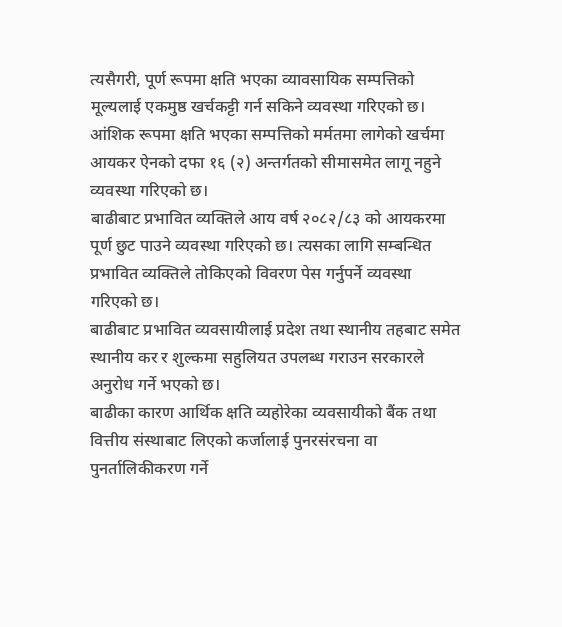त्यसैगरी, पूर्ण रूपमा क्षति भएका व्यावसायिक सम्पत्तिको मूल्यलाई एकमुष्ठ खर्चकट्टी गर्न सकिने व्यवस्था गरिएको छ। आंशिक रूपमा क्षति भएका सम्पत्तिको मर्मतमा लागेको खर्चमा आयकर ऐनको दफा १६ (२) अन्तर्गतको सीमासमेत लागू नहुने व्यवस्था गरिएको छ।
बाढीबाट प्रभावित व्यक्तिले आय वर्ष २०८२/८३ को आयकरमा पूर्ण छुट पाउने व्यवस्था गरिएको छ। त्यसका लागि सम्बन्धित प्रभावित व्यक्तिले तोकिएको विवरण पेस गर्नुपर्ने व्यवस्था गरिएको छ।
बाढीबाट प्रभावित व्यवसायीलाई प्रदेश तथा स्थानीय तहबाट समेत स्थानीय कर र शुल्कमा सहुलियत उपलब्ध गराउन सरकारले अनुरोध गर्ने भएको छ।
बाढीका कारण आर्थिक क्षति व्यहोरेका व्यवसायीको बैंक तथा वित्तीय संस्थाबाट लिएको कर्जालाई पुनरसंरचना वा पुनर्तालिकीकरण गर्ने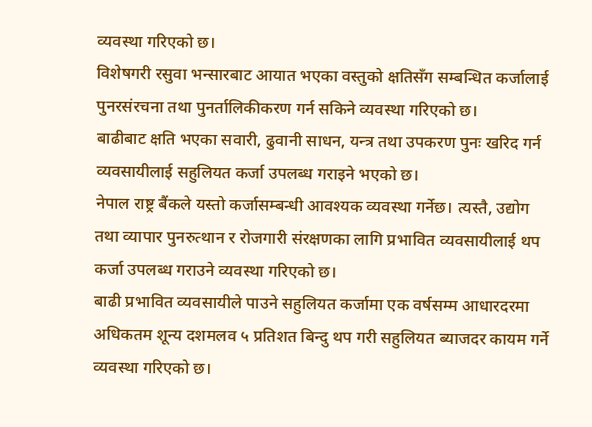व्यवस्था गरिएको छ।
विशेषगरी रसुवा भन्सारबाट आयात भएका वस्तुको क्षतिसँग सम्बन्धित कर्जालाई पुनरसंरचना तथा पुनर्तालिकीकरण गर्न सकिने व्यवस्था गरिएको छ।
बाढीबाट क्षति भएका सवारी, ढुवानी साधन, यन्त्र तथा उपकरण पुनः खरिद गर्न व्यवसायीलाई सहुलियत कर्जा उपलब्ध गराइने भएको छ।
नेपाल राष्ट्र बैंकले यस्तो कर्जासम्बन्धी आवश्यक व्यवस्था गर्नेछ। त्यस्तै, उद्योग तथा व्यापार पुनरुत्थान र रोजगारी संरक्षणका लागि प्रभावित व्यवसायीलाई थप कर्जा उपलब्ध गराउने व्यवस्था गरिएको छ।
बाढी प्रभावित व्यवसायीले पाउने सहुलियत कर्जामा एक वर्षसम्म आधारदरमा अधिकतम शून्य दशमलव ५ प्रतिशत बिन्दु थप गरी सहुलियत ब्याजदर कायम गर्ने व्यवस्था गरिएको छ।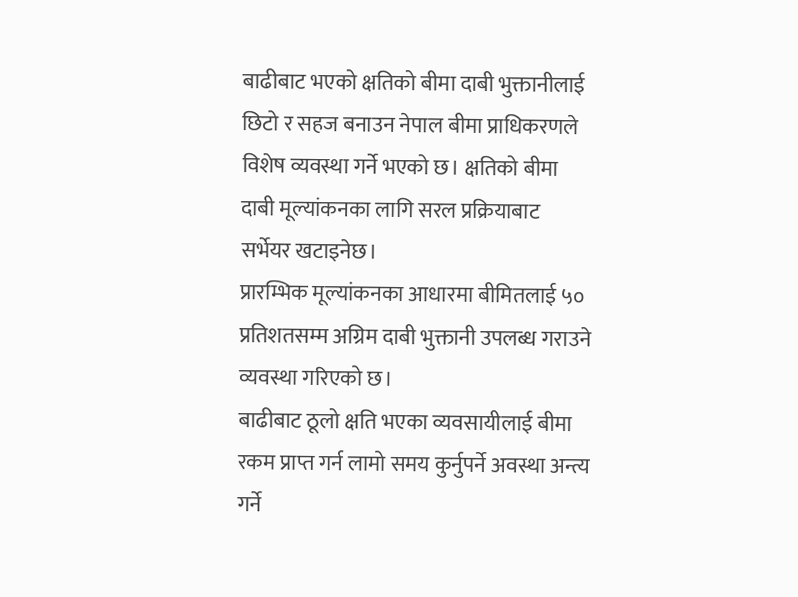बाढीबाट भएको क्षतिको बीमा दाबी भुक्तानीलाई छिटो र सहज बनाउन नेपाल बीमा प्राधिकरणले विशेष व्यवस्था गर्ने भएको छ। क्षतिको बीमा दाबी मूल्यांकनका लागि सरल प्रक्रियाबाट सर्भेयर खटाइनेछ।
प्रारम्भिक मूल्यांकनका आधारमा बीमितलाई ५० प्रतिशतसम्म अग्रिम दाबी भुक्तानी उपलब्ध गराउने व्यवस्था गरिएको छ।
बाढीबाट ठूलो क्षति भएका व्यवसायीलाई बीमा रकम प्राप्त गर्न लामो समय कुर्नुपर्ने अवस्था अन्त्य गर्ने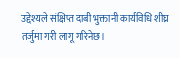उद्देश्यले संक्षिप्त दाबी भुक्तानी कार्यविधि शीघ्र तर्जुमा गरी लागू गरिनेछ।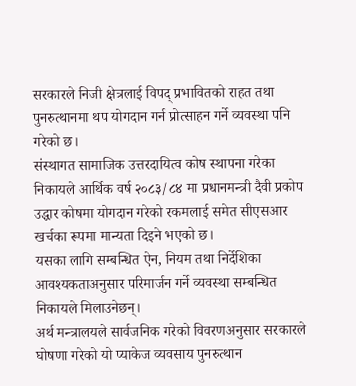सरकारले निजी क्षेत्रलाई विपद् प्रभावितको राहत तथा पुनरुत्थानमा थप योगदान गर्न प्रोत्साहन गर्ने व्यवस्था पनि गरेको छ।
संस्थागत सामाजिक उत्तरदायित्व कोष स्थापना गरेका निकायले आर्थिक वर्ष २०८३/८४ मा प्रधानमन्त्री दैवी प्रकोप उद्धार कोषमा योगदान गरेको रकमलाई समेत सीएसआर खर्चका रूपमा मान्यता दिइने भएको छ।
यसका लागि सम्बन्धित ऐन, नियम तथा निर्देशिका आवश्यकताअनुसार परिमार्जन गर्ने व्यवस्था सम्बन्धित निकायले मिलाउनेछन्।
अर्थ मन्त्रालयले सार्वजनिक गरेको विवरणअनुसार सरकारले घोषणा गरेको यो प्याकेज व्यवसाय पुनरुत्थान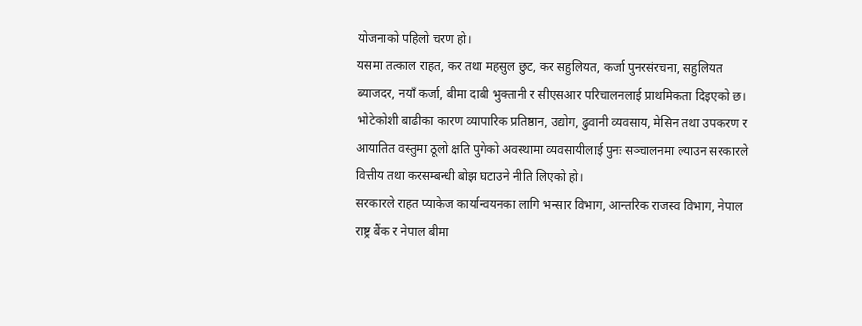योजनाको पहिलो चरण हो।
यसमा तत्काल राहत, कर तथा महसुल छुट, कर सहुलियत, कर्जा पुनरसंरचना, सहुलियत ब्याजदर, नयाँ कर्जा, बीमा दाबी भुक्तानी र सीएसआर परिचालनलाई प्राथमिकता दिइएको छ।
भोटेकोशी बाढीका कारण व्यापारिक प्रतिष्ठान, उद्योग, ढुवानी व्यवसाय, मेसिन तथा उपकरण र आयातित वस्तुमा ठूलो क्षति पुगेको अवस्थामा व्यवसायीलाई पुनः सञ्चालनमा ल्याउन सरकारले वित्तीय तथा करसम्बन्धी बोझ घटाउने नीति लिएको हो।
सरकारले राहत प्याकेज कार्यान्वयनका लागि भन्सार विभाग, आन्तरिक राजस्व विभाग, नेपाल राष्ट्र बैंक र नेपाल बीमा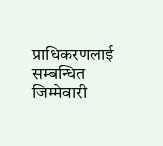प्राधिकरणलाई सम्बन्धित जिम्मेवारी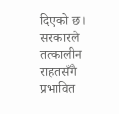दिएको छ।
सरकारले तत्कालीन राहतसँगै प्रभावित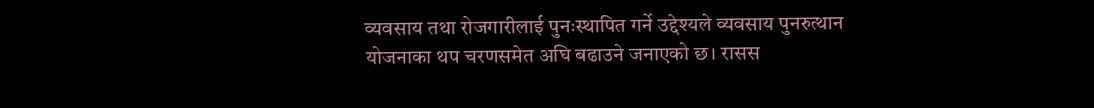व्यवसाय तथा रोजगारीलाई पुनःस्थापित गर्ने उद्देश्यले व्यवसाय पुनरुत्थान योजनाका थप चरणसमेत अघि बढाउने जनाएको छ। रासस